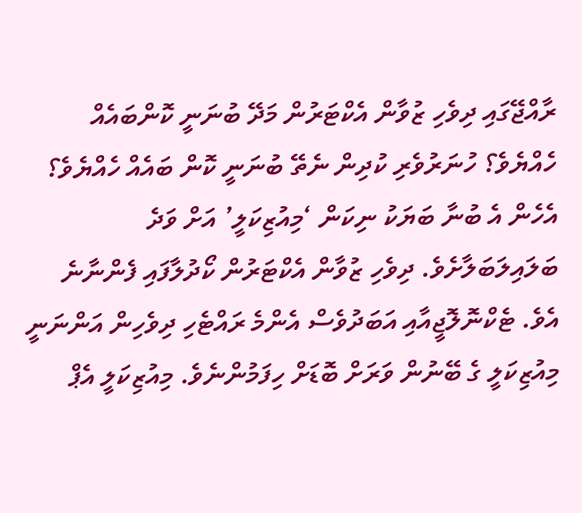ރާއްޖޭގައި ދިވެހި ޒުވާން އެކްޓަރުން މަދޭ ބުނަނީ ކޮންބައެއް ހެއްޔެވެ؟ ހުނަރުވެރި ކުދިން ނެތޭ ބުނަނީ ކޮން ބައެއް ހެއްޔެވެ؟ އެހެން އެ ބުނާ ބަޔަކު ނިކަން ‘މިއުޒިކަލީ’ އަށް ވަދެ ބަލައިލަބަލާށެވެ. ދިވެހި ޒުވާން އެކްޓަރުން ކޯދުލާފައި ފެންނާނެ އެވެ. ޓެކްނޮލޮޖީއާއި އަބަދުވެސް އެންމެ ރައްޓެހި ދިވެހިން އަންނަނީ މިއުޒިކަލީ ގެ ބޭނުން ވަރަށް ބޮޑަށް ހިފަމުންނެވެ. މިއުޒިކަލީ އެޕް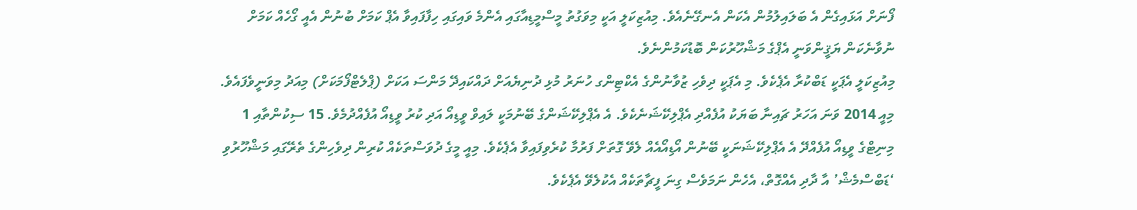ފޯނަށް އަޅައިގެން އެ ބަލައިލުމުން އެކަން އެނގޭނެއެވެ. މިއުޒިކަލީ އަކީ މިވަގުތު މީސްމީޑިއާގައި އެންމެ ވައިގައި ހިފާފައިވާ އެޕް ކަމަށް ބުނުން އެއީ ގޯހެއް ކަމަށް ނުވާނެކަން ޔަޤީންވަނީ އެޕްގެ މަޝްހޫރުކަން ބޮޑުކަމުންނެވެ.
މިއުޒިކަލީ އެޕަކީ ޑަބްކުރާ އެޕެކެވެ. މި އެޕަކީ ދިވެހި ޒުވާނުންގެ އެކްޓިންގ ހުނަރު މުޅި ދުނިޔެއަށް ދައްކައިދޭ މަންސަ އަކަށް (ޕްލެޓްފޯމަކަށް) މިއަދު މިވަނީވެފައެވެ. މިއީ 2014 ވަނަ އަހަރު ޗައިނާ ބަޔަކު އުފެއްދި އެޕްލިކޭޝަނެކެވެ. އެ އެޕްލިކޭޝަންގެ ބޭނުމަކީ ލައިވް ވީޑިއޯ އަދި ކުރު ވީޑިއޯ އުފެއްދުމެވެ. 15 ސިކުންތާއި 1 މިނިޓްގެ ވީޑިއޯ އުފެއްދޭ އެ އެޕްލިކޭޝަނަކީ ބޭނުން އޯޑިއޯއެއް ލެވޭ ގޮތަށް ފަރުމާ ކުރެވިފައިވާ އެޕެކެވެ. މިއީ މީގެ ދުވަސްތަކެއް ކުރިން ދިވެހިންގެ ތެރޭގައި މަޝްހޫރުވި ‘ޑަބްސްމެޝް’ އާ ދާދި އެއްގޮތް، އެހެން ނަމަވެސް ގިނަ ފީޗާތަކެއް އެކުލެވޭ އެޕެކެވެ.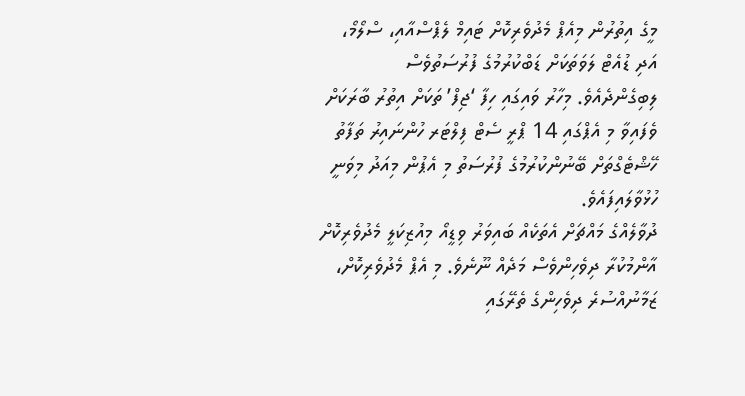މީގެ އިތުރުން މިއެޕް މެދުވެރިކޮށް ޓައިމް ލެޕްސްއާއި، ސްލޯމޯ، އަދި ޑުއެޓް ލަވަތަކަށް ޑަބްކުރުމުގެ ފުރުސަތުވެސް ލިބިގެންދެއެވެ. މިހާރު ވައިގައި ހިފާ ‘ޖިފް’ ތަކަށް އިތުރު ބާރަކަށް ވެފައިވާ މި އެޕްގައި 14 ޕްރީ ސެޓް ފިލްޓަރ ހުންނައިރު ތަފާތު ހޭޝްޓެގްތަށް ބޭނުންކުރުމުގެ ފުރުސަތު މި އެޕުން މިއަދު މިވަނީ ހުޅުވާލައިފައެވެ.
ދުވާލެއްގެ މައްޗަށް އެތަކެއް ބައިވަރު ވިޑީއޯ މިއުޒިކަލީ މެދުވެރިކޮށް އާންމުކުރާ ދިވެހިންވެސް މަދެއް ނޫނެވެ. މި އެޕް މެދުވެރިކޮށް، ޒަމާނުއްސުރެ ދިވެހިންގެ ތެރޭގައި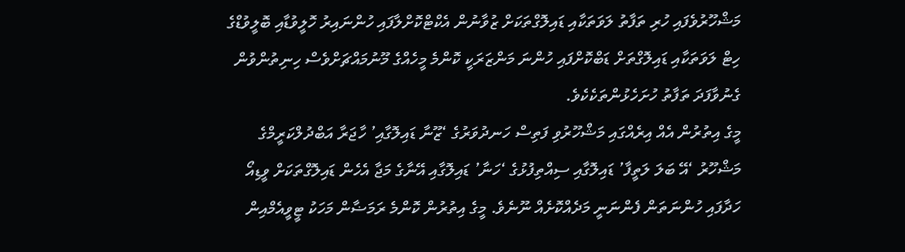މަޝްހޫރުވެފައި ހުރި ތަފާތު ލަވަތަކާއި ޑައިލޮގްތަކަށް ޒުވާނުން އެކްޓްކޮށްލާފައި ހުންނައިރު ހޮލީވުޑާއި ބޮލީވުޑްގެ ހިޓް ލަވަތަކާއި ޑައިލޮގްތަށް ޑަބްކޮށްފައި ހުންނަ މަންޒަރަކީ ކޮންމެ މީހެއްގެ މޫނުމައްޗަށްވެސް ހިނިތުންވުން ގެނުވާފަދަ ތަފާތު ހުށަހެޅުންތަކެކެވެ.
މީގެ އިތުރުން އެއް އިރެއްގައި މަޝްހޫރުވި ފަތިސް ހަނދުވަރުގެ ‘ޒޫނާ ޑައިލޮގާއި’ ހާޖަރާ އަބްދުލްކަރީމްގެ މަޝްހޫރު ‘އޭ ބަލަ ލަތީފާ’ ޑައިލޮގާއި ސިއްތިފުޅުގެ ‘ހަނާ’ ޑައިލޮގާއި އޭނާގެ މަޖާ އެހެން ޑައިލޮގްތަކަށް ވީޑިއޯ ހަދާފައި ހުންނަތަން ފެންނަނީ މަދެއްކޮށެއް ނޫނެވެ. މީގެ އިތުރުން ކޮންމެ ރަމަޟާން މަހަކު ޓީވީއެމްއިން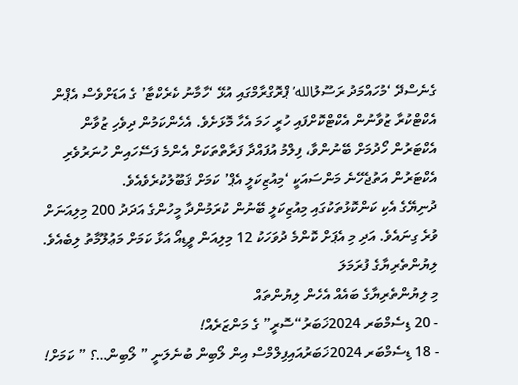ގެނެސްދޭ ‘މުހައްމަދު ރަސޫލުالله’ ޕްރޮގްރާމްގައި އުޅޭ ‘ހާމާނު ކެރެކްޓާ’ ގެ އަޑަށްވެސް އެޕްން އެކްޓްކުރާ ޒުވާނުން އެކްޓްކޮށްފައި ހުރީ ހަމަ އެހާ މޮޅަށެވެ. އެހެންކަމުން ދިވެހި ޒުވާން އެކްޓަރުން ހޯދުމަށް ބޭނުންވާ، ފިލްމު އުފައްދާ ފަރާތްތަކަށް އެންމެ ފަސޭހައިން ހުނަރުވެރި އެކްޓަރުން އަތުޖެހޭނެ މަންސައަކީ ‘މިއުޒިކަލީ އެޕް’ ކަމަށް ޤަބޫލުކުރެވެއެވެ.
ދުނިޔޭގެ އެކި ކަންކޮޅުތަކުގައި މިއުޒިކަލީ ބޭނުން ކުރަމުންދާ މީހުންގެ އަދަދު 200 މިލިއަނަށް ވުރެ ގިނައެވެ. އަދި މި އެޕަށް ކޮންމެ ދުވަހަކު 12 މިލިއަން ވީޑިއޯ އަޅާ ކަމަށް މަޢުލޫމާތު ލިބެއެވެ.
ލިޔުންތެރިޔާގެ ފުރަމަލަ
މި ލިޔުންތެރިޔާގެ ބައެއް އެހެން ލިޔުންތައް
- 20 ޑިސެމްބަރ 2024ޚަބަރު“ސޮރީ” ގެ މަންޒަރެއް!
- 18 ޑިސެމްބަރ 2024ޚަބަރުއައިފިލްމްސް އިން ލޯބިން ބުނެލަނީ ” ލޯބިން…؟ ” ކަމަށް!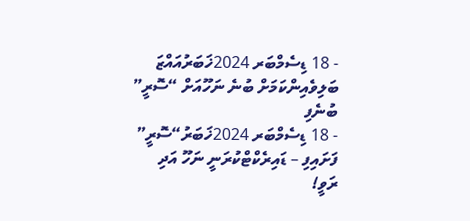- 18 ޑިސެމްބަރ 2024ޚަބަރުއައްޒަ ބަލިވެއިންކަމަށް ބުނެ ނަހޫއަށް “ސޮރީ” ބުނެފި
- 18 ޑިސެމްބަރ 2024ޚަބަރު“ސޮރީ” ފަށައިފި – ޑައިރެކްޓްކުރަނީ ނަހޫ އަދި ރަވީ!